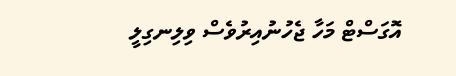އޮގަސްޓް މަހާ ޖެހުނުއިރުވެސް ވިލިނގިލީ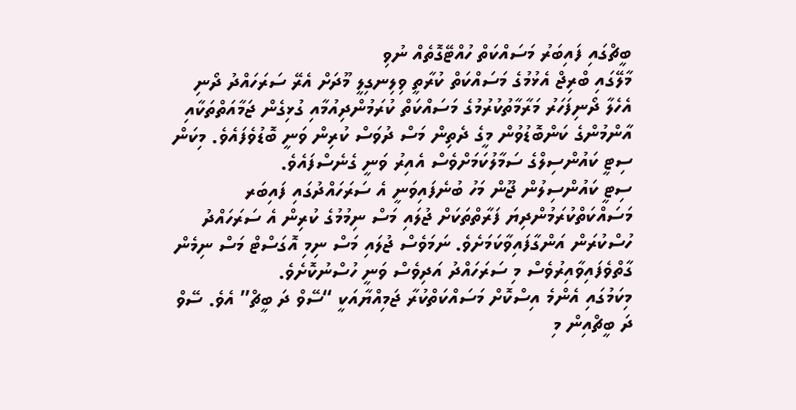ބީޗްގައި ފައިބަރު މަސައްކަތް ހުއްޓޭގޮތެއް ނުވި
މާލޭގައި ބްރިޖް އެޅުމުގެ މަސައްކަތް ކުރާތީ ވިލިނގިލީ މޫދަށް އެރޭ ސަރަހައްދު ދޯނި އެހެލާ ދޯނިފަހަރު މަރާމާތުކުރުމުގެ މަސައްކަތް ކުރަމުންދިއުމާއި ގުޅިގެން ޖަމާއަތްތަކާއި އާންމުންގެ ކަންބޮޑުވުން މީގެ ދެތިން މަސް ދުވަސް ކުރިން ވަނީ ބޮޑުވެފައެވެ. މިކަން ސިޓީ ކައުންސިލްގެ ސަމާލުކަމަށްވެސް އެއިރު ވަނީ ގެނެސްފައެވެ.
ސިޓީ ކައުންސިލުން ޖޫން މަހު ބުނެފައިވަނީ އެ ސަރަހައްދުގައި ފައިބަރ މަސައްކަތްކުރަމުންދިޔަ ފަރާތްތަކަށް ޖުލައި މަސް ނިމުމުގެ ކުރިން އެ ސަރަހައްދު ހުސްކުރަން އަންގާފައިވާކަމަށެވެ. ނަމަވެސް ޖުލައި މަސް ނިމި އޮގަސްޓް މަސް ނިމެން ގާތްވެފައިވާއިރުވެސް މި ސަރަހައްދު އަދިވެސް ވަނީ ހުސްނުކޮށެވެ.
މިކަމުގައި އެންމެ އިސްކޮށް މަސައްކަތްކުރާ ޖަމިއްޔާއަކީ “ސޭވް ދަ ބީޗް” އެވެ. ސޭވް ދަ ބީޗްއިން މި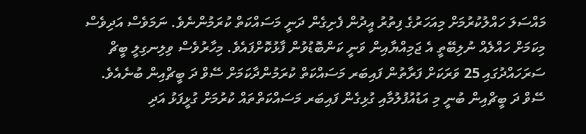މައްސަލަ ހައްލުކުރުމަށް މިއަހަރުގެ ފިތުރު އީދުން ފެށިގެން ދަނީ މަސައްކަތް ކުރަމުންނެވެ. ނަމަވެސް އަދިވެސް މިކަމަށް ހައްލެއް ނުލިބޭތީ އެ ޖަމިއްޔާއިން ވަނީ ކަންބޮޑުވުން ފާޅުކޮށްފައެވެ. މިހާރުވެސް ވިލިނގިލީ ބީޗް ސަރަހައްދުގައި 25 ވަރަކަށް ފަރާތުން ފައިބަރ މަސައްކަތް ކުރަމުންދާކަމަށް ސޭވް ދަ ބީޗްއިން ބުނެއެވެ.
ސޭވް ދަ ބީޗްއިން ބުނީ މި އަޑުއުފުލުމާއި ގުޅިގެން ފައިބަރ މަސައްކަތްތައް ކުރުމަށް ގުޅީފަޅު އަދި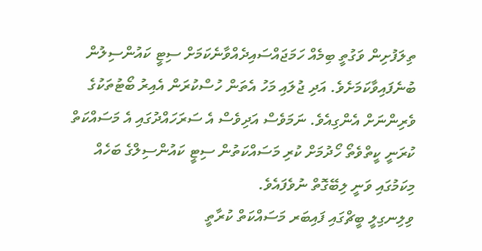ތިލަފުށިން ވަގުތީ ބިމެއް ހަމަޖައްސައިދެއްވާނެކަމަށް ސިޓީ ކައުންސިލުން ބުނެފައިވާކަމަށެވެ. އަދި ޖުލައި މަހު އެތަން ހުސްކުރަން އެއިރު ބޯޓުތަކުގެ ވެރިންނަށް އެންގިއެވެ. ނަމަވެސް އަދިވެސް އެ ސަރަހައްދުގައި އެ މަސައްކަތް ކުރަނީ ކީތްވެތޯ ހޯދުމަށް ކުރި މަސައްކަތުން ސިޓީ ކައުންސިލްގެ ބަހެއް މިކަމުގައި ވަނީ ލިބޭގޮތް ނުވެފައެވެ.
ވިލިނގިލީ ބީޗްގައި ފައިބަރ މަސައްކަތް ކުރާތީ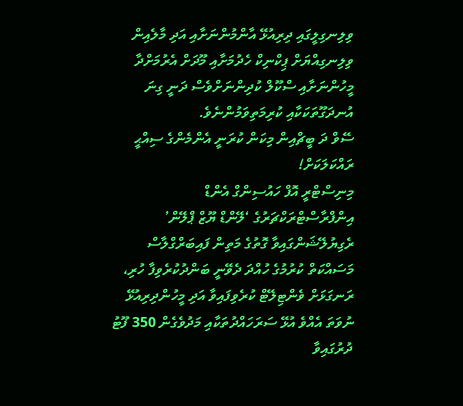ވިލިނގިލީގައި ދިރިއުޅޭ އާންމުންނަށާއި އަދި މާލެއިން ވިލިނގިއްޔަށް ޕިކްނިކް ހެދުމަށާއި މޫދަށް އެރުމަށްދާ މީހުންނަށާއި ސްކޫލް ކުދިންނަށްވެސް ދަނީ ގިނަ އުނދަގޫތަކަކާއި ކުރިމަތިވަމުންނެވެ.
ސޭވް ދަ ބީޗްއިން މިކަން ކުރަނީ އެންމެންގެ ސިއްޙީ ރައްކަލަކަށް!
މިނިސްޓްރީ އޮފް ހައުސިންގް އެންޑް އިންފްރާސްޓްރަކްޗަރުގެ ‘ލޭންޑް ޔޫޒް ޕްލޭން’ ރެގިޔުލޭޝަންގައިވާ ގޮތުގެ މަތިން ފައިބަރްގްލާސް މަސައްކަތް ކުރުމުގެ ހުއްދަ ދެވޭނީ ބަންދުކުރެވިފާ ހުރި، ރަނގަޅަށް ވެންޓިލޭޓް ކުރެވިފައިވާ އަދި މީހުންދިރިއުޅޭ ނުވަތަ އެއްވެ އުޅޭ ސަރަހައްދުތަކާއި މަދުވެގެން 350 ފޫޓު ދުރުގައިވާ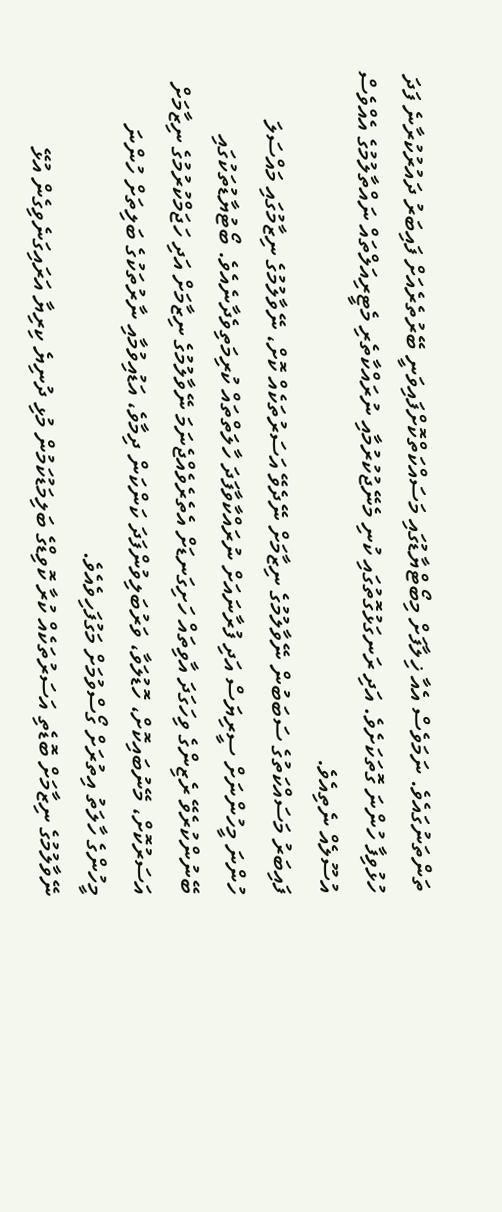ތަންތަނުގައެވެ. ނަމަވެސް އެއާ ޚިލާފަށް މިބޯޓްޔާޑުގައި މަސައްކަތްކޮށްފައިވަނީ ބޭރުތެރެއަށް ފައިބަރު ދައުރުކުރާނެ ފަދަ ހުޅުވިފާ ހުންނަ ގޮތަކަށެވެ. އަދި ރަނގަޅުގޮތުގައި ކުނި މެނޭޖުކުރުމާއި ނުރައްކާތެރި މެޓީރިއަލްތައް ނައްތާލުމުގެ އެއްވެސް އުސޫލެއް ނެތިއެވެ.
ފައިބަރު މަސައްކަތުގެ ސަބަބުން ނޭވާލުމުގެ ނިޒާމަށް ނޭދެވޭ އަސަރުތަކެއް ކޮށް، ނޭވާލުމުގެ ނިޒާމުގައި މައްސަލަ ހުންނަ މީހުންނަށް ސީރިޔަސް އަދި ފުރާނައަށް ނުރައްކާވާފަދަ ހާލަތްތައް ކުރިމަތިވެދާނެއެވެ. ބޯޓުޔާޑުތަކުގައި ބޭނުންކުރެވޭ ރެޒިންގެ ވިހަގަދަ އާވިތައް ހަށިގަނޑަށް އެތެރެވެއްޖެނަމަ ނޭވާލުމުގެ ނިޒާމަށް އަދި ހަޖަމްކުރުމުގެ ނިޒާމަށް އަސަރުކޮށް، މޭނުބައިކޮށް، ހޮޑުލަވާ، ވަރުބަލިވުންފަދަ ކަންކަން ދިމާވެ، އަޑުއިވުމާއި ނާރުތަކުގެ ބަލިތަށް ހުންނަ މީހުންގެ ހާލަތު އިތުރަށް ގޯސްވުމަށް މަގުފަހިވެއެވެ.
ނޭވާލުމުގެ ނިޒާމަށް ބޮޑެތި އަސަރުތަކެއް ކުރާ ކޮވިޑްގެ ބަލިމަޑުކަމުން މުޅި ދުނިޔެ ކިރިޔާ އަރައިގަނެވިގެން އުޅޭ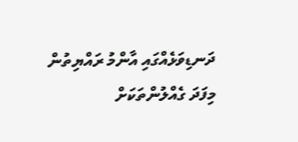ދަނޑިވަޅެއްގައި އާންމު ރައްޔިތުން މިފަދަ ގެއްލުންތަކަށް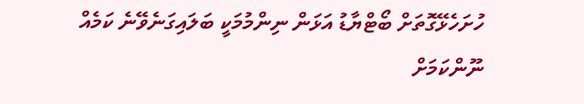ހުށަހެޅޭގޮތަށް ބޯޓްޔާޑު އަޅަން ނިންމުމަކީ ބަލައިގަނެވޭނެ ކަމެއް ނޫންކަމަށް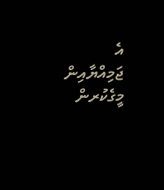އެ ޖަމިއްޔާއިން މީގެކުރން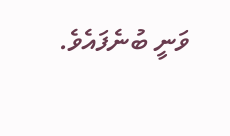ވަނީ ބުނެފައެވެ.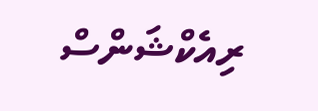ރިއެކްޝަންސް